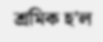শ্ৰমিক হ’ল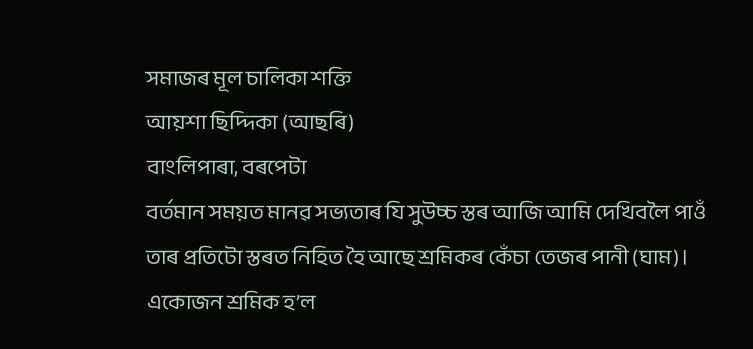সমাজৰ মূল চালিকা শক্তি
আয়শা ছিদ্দিকা (আছৰি)
বাংলিপাৰা, বৰপেটা
বৰ্তমান সময়ত মানৱ সভ্যতাৰ যি সুউচ্চ স্তৰ আজি আমি দেখিবলৈ পাওঁ তাৰ প্ৰতিটো স্তৰত নিহিত হৈ আছে শ্ৰমিকৰ কেঁচা তেজৰ পানী (ঘাম)। একোজন শ্ৰমিক হ’ল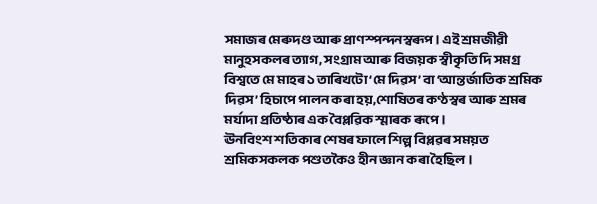সমাজৰ মেৰুদণ্ড আৰু প্ৰাণস্পন্দনস্বৰূপ। এই শ্ৰমজীৱী মানুহসকলৰ ত্যাগ, সংগ্ৰাম আৰু বিজয়ক স্বীকৃতি দি সমগ্ৰ বিশ্বতে মে মাহৰ ১ তাৰিখটো ‘মে দিৱস’ বা ‘আন্তৰ্জাতিক শ্ৰমিক দিৱস’ হিচাপে পালন কৰা হয়,শোষিতৰ কণ্ঠস্বৰ আৰু শ্ৰমৰ মৰ্যাদা প্ৰতিষ্ঠাৰ এক বৈপ্লৱিক স্মাৰক ৰূপে।
ঊনবিংশ শতিকাৰ শেষৰ ফালে শিল্প বিপ্লৱৰ সময়ত শ্ৰমিকসকলক পশুতকৈও হীন জ্ঞান কৰা হৈছিল।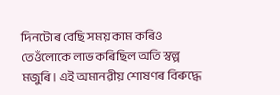দিনটোৰ বেছি সময় কাম কৰিও তেওঁলোকে লাভ কৰিছিল অতি স্বল্প মজুৰি। এই অমানৱীয় শোষণৰ বিৰুদ্ধে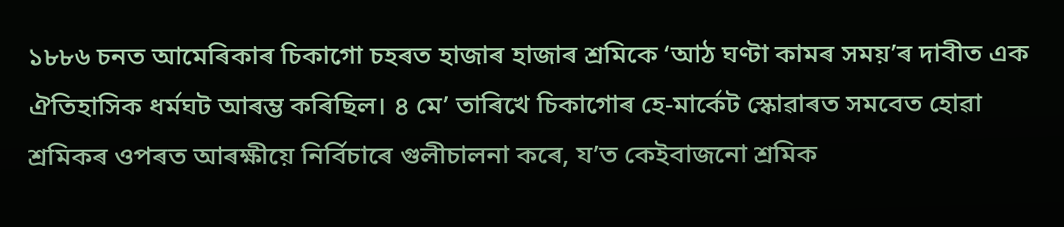১৮৮৬ চনত আমেৰিকাৰ চিকাগো চহৰত হাজাৰ হাজাৰ শ্ৰমিকে ‘আঠ ঘণ্টা কামৰ সময়’ৰ দাবীত এক ঐতিহাসিক ধৰ্মঘট আৰম্ভ কৰিছিল। ৪ মে’ তাৰিখে চিকাগোৰ হে-মাৰ্কেট স্কোৱাৰত সমবেত হোৱা শ্ৰমিকৰ ওপৰত আৰক্ষীয়ে নিৰ্বিচাৰে গুলীচালনা কৰে, য’ত কেইবাজনো শ্ৰমিক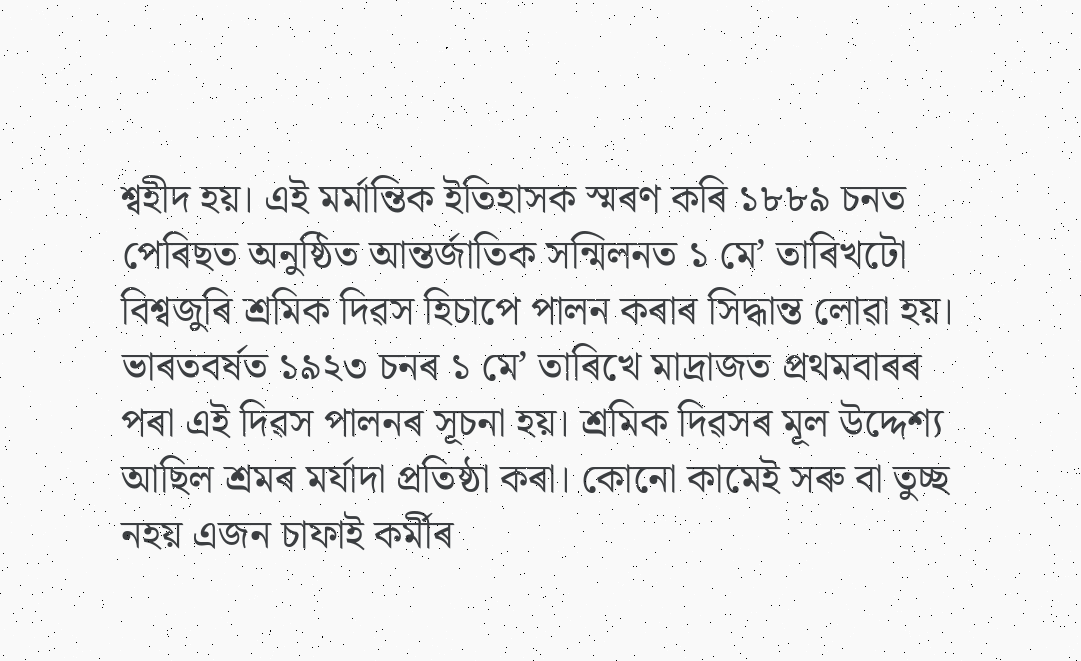শ্বহীদ হয়। এই মৰ্মান্তিক ইতিহাসক স্মৰণ কৰি ১৮৮৯ চনত পেৰিছত অনুষ্ঠিত আন্তৰ্জাতিক সন্মিলনত ১ মে’ তাৰিখটো বিশ্বজুৰি শ্ৰমিক দিৱস হিচাপে পালন কৰাৰ সিদ্ধান্ত লোৱা হয়।
ভাৰতবৰ্ষত ১৯২৩ চনৰ ১ মে’ তাৰিখে মাদ্ৰাজত প্ৰথমবাৰৰ পৰা এই দিৱস পালনৰ সূচনা হয়। শ্ৰমিক দিৱসৰ মূল উদ্দেশ্য আছিল শ্ৰমৰ মৰ্যাদা প্ৰতিষ্ঠা কৰা। কোনো কামেই সৰু বা তুচ্ছ নহয় এজন চাফাই কৰ্মীৰ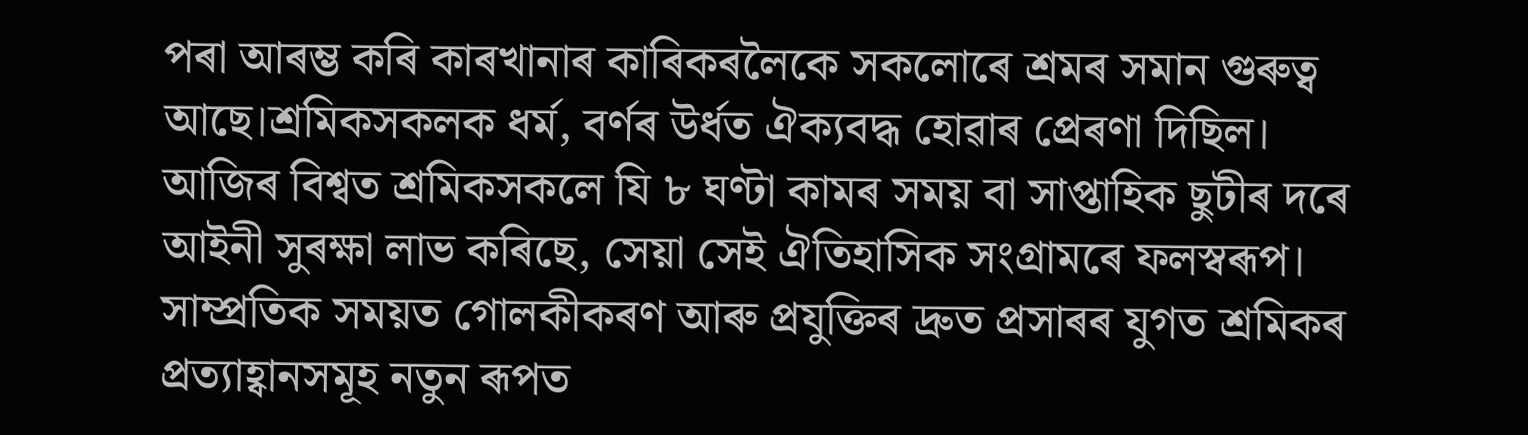পৰা আৰম্ভ কৰি কাৰখানাৰ কাৰিকৰলৈকে সকলোৰে শ্ৰমৰ সমান গুৰুত্ব আছে।শ্ৰমিকসকলক ধৰ্ম, বৰ্ণৰ উৰ্ধত ঐক্যবদ্ধ হোৱাৰ প্ৰেৰণা দিছিল। আজিৰ বিশ্বত শ্ৰমিকসকলে যি ৮ ঘণ্টা কামৰ সময় বা সাপ্তাহিক ছুটীৰ দৰে আইনী সুৰক্ষা লাভ কৰিছে, সেয়া সেই ঐতিহাসিক সংগ্ৰামৰে ফলস্বৰূপ।
সাম্প্ৰতিক সময়ত গোলকীকৰণ আৰু প্ৰযুক্তিৰ দ্ৰুত প্ৰসাৰৰ যুগত শ্ৰমিকৰ প্ৰত্যাহ্বানসমূহ নতুন ৰূপত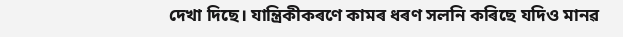দেখা দিছে। যান্ত্ৰিকীকৰণে কামৰ ধৰণ সলনি কৰিছে যদিও মানৱ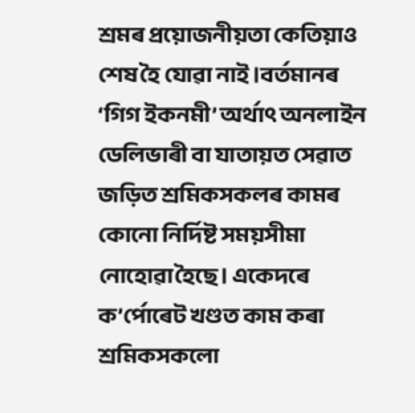শ্ৰমৰ প্ৰয়োজনীয়তা কেতিয়াও শেষ হৈ যোৱা নাই।বৰ্তমানৰ ‘গিগ ইকনমী’ অৰ্থাৎ অনলাইন ডেলিভাৰী বা যাতায়ত সেৱাত জড়িত শ্ৰমিকসকলৰ কামৰ কোনো নিৰ্দিষ্ট সময়সীমা নোহোৱা হৈছে। একেদৰে ক’ৰ্পোৰেট খণ্ডত কাম কৰা শ্ৰমিকসকলো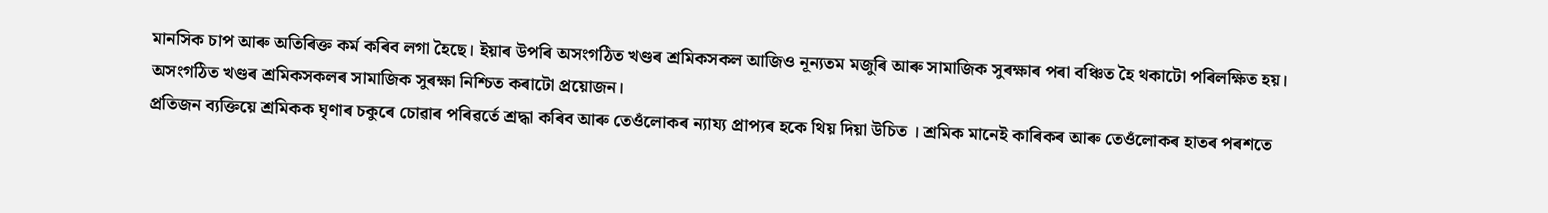মানসিক চাপ আৰু অতিৰিক্ত কৰ্ম কৰিব লগা হৈছে। ইয়াৰ উপৰি অসংগঠিত খণ্ডৰ শ্ৰমিকসকল আজিও নূন্যতম মজুৰি আৰু সামাজিক সুৰক্ষাৰ পৰা বঞ্চিত হৈ থকাটো পৰিলক্ষিত হয়।
অসংগঠিত খণ্ডৰ শ্ৰমিকসকলৰ সামাজিক সুৰক্ষা নিশ্চিত কৰাটো প্ৰয়োজন।
প্ৰতিজন ব্যক্তিয়ে শ্ৰমিকক ঘৃণাৰ চকুৰে চোৱাৰ পৰিৱৰ্তে শ্ৰদ্ধা কৰিব আৰু তেওঁলোকৰ ন্যায্য প্ৰাপ্যৰ হকে থিয় দিয়া উচিত । শ্ৰমিক মানেই কাৰিকৰ আৰু তেওঁলোকৰ হাতৰ পৰশতে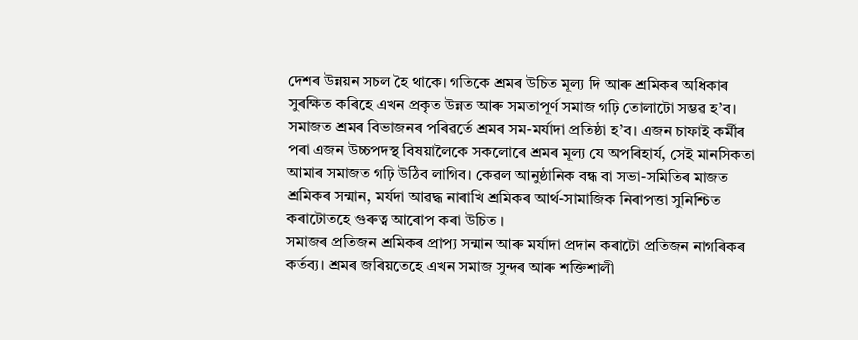দেশৰ উন্নয়ন সচল হৈ থাকে। গতিকে শ্ৰমৰ উচিত মূল্য দি আৰু শ্ৰমিকৰ অধিকাৰ সুৰক্ষিত কৰিহে এখন প্ৰকৃত উন্নত আৰু সমতাপূৰ্ণ সমাজ গঢ়ি তোলাটো সম্ভৱ হ’ব। সমাজত শ্ৰমৰ বিভাজনৰ পৰিৱৰ্তে শ্ৰমৰ সম-মৰ্যাদা প্ৰতিষ্ঠা হ’ব। এজন চাফাই কৰ্মীৰ পৰা এজন উচ্চপদস্থ বিষয়ালৈকে সকলোৰে শ্ৰমৰ মূল্য যে অপৰিহাৰ্য, সেই মানসিকতা আমাৰ সমাজত গঢ়ি উঠিব লাগিব। কেৱল আনুষ্ঠানিক বন্ধ বা সভা-সমিতিৰ মাজত শ্ৰমিকৰ সন্মান, মৰ্যদা আৱদ্ধ নাৰাখি শ্ৰমিকৰ আৰ্থ-সামাজিক নিৰাপত্তা সুনিশ্চিত কৰাটোতহে গুৰুত্ব আৰোপ কৰা উচিত ।
সমাজৰ প্ৰতিজন শ্ৰমিকৰ প্ৰাপ্য সন্মান আৰু মৰ্যাদা প্ৰদান কৰাটো প্ৰতিজন নাগৰিকৰ কৰ্তব্য। শ্ৰমৰ জৰিয়তেহে এখন সমাজ সুন্দৰ আৰু শক্তিশালী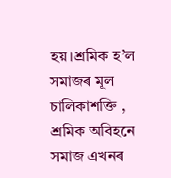হয়।শ্ৰমিক হ’ল সমাজৰ মূল চালিকাশক্তি , শ্ৰমিক অবিহনে সমাজ এখনৰ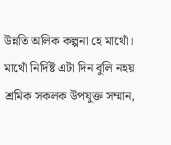উন্নতি অলিক কল্পনা হে মাথোঁ।
মাথোঁ নিৰ্দিষ্ট এটা দিন বুলি নহয় শ্ৰমিক সকলক উপযুক্ত সম্মান,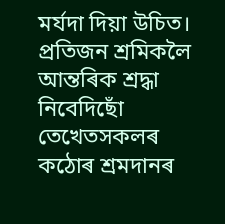মৰ্যদা দিয়া উচিত।
প্ৰতিজন শ্ৰমিকলৈ আন্তৰিক শ্ৰদ্ধা নিবেদিছোঁ তেখেতসকলৰ কঠোৰ শ্ৰমদানৰ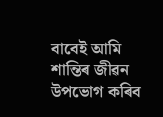বাবেই আমি শান্তিৰ জীৱন উপভোগ কৰিব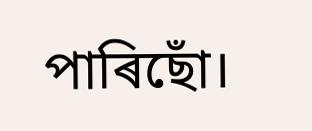পাৰিছোঁ।